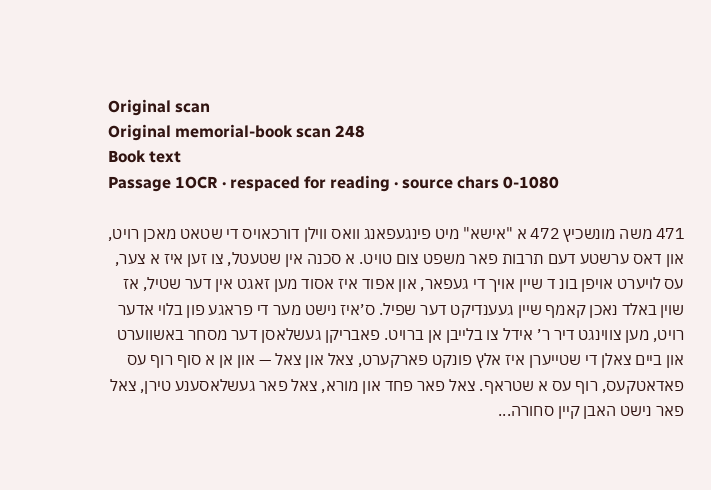Original scan
Original memorial-book scan 248
Book text
Passage 1OCR · respaced for reading · source chars 0-1080

471 משה מונשכיץ 472 א "אישא" מיט פינגעפאנג וואס ווילן דורכאויס די שטאט מאכן רויט, און דאס ערשטע דעם תרבות פאר משפט צום טויט. א סכנה אין שטעטל, צו זען איז א צער, עס לויערט אויפן בונ ד שיין אויך די געפאר, און אפוד איז אסוד מען זאגט אין דער שטיל, אז שוין באלד נאכן קאמף שיין געענדיקט דער שפיל. ס׳איז נישט מער די פראגע פון בלוי אדער רויט, מען צווינגט דיר ר׳ אידל צו בלייבן אן ברויט. פאבריקן געשלאסן דער מסחר באשווערט און ביים צאלן די שטייערן איז אלץ פונקט פארקערט, צאל און צאל — און אן א סוף רוף עס פאדאטקעס, רוף עס א שטראף. צאל פאר פחד און מורא, צאל פאר געשלאסענע טירן, צאל פאר נישט האבן קיין סחורה...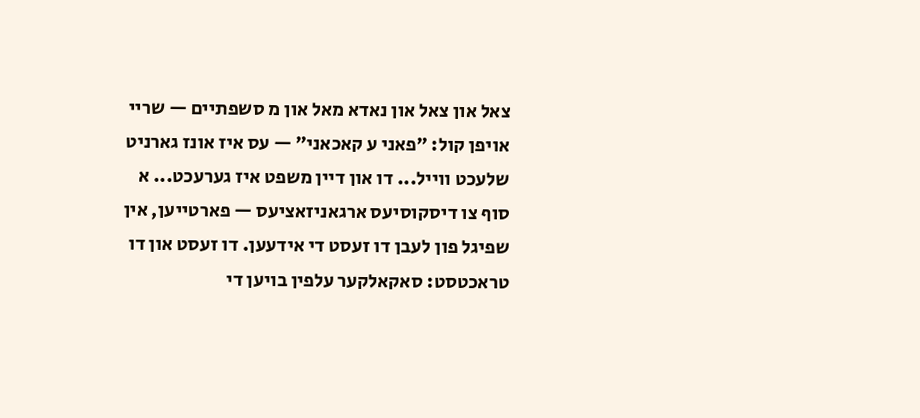צאל און צאל און נאדא מאל און מ סשפתיים — שריי אויפן קול: ״פאני ע קאכאני״ — עס איז אונז גארניט שלעכט ווייל... דו און דיין משפט איז גערעכט... א סוף צו דיסקוסיעס ארגאניזאציעס — פארטייען, אין שפיגל פון לעבן דו זעסט די אידעען. דו זעסט און דו טראכטסט: סאקאלקער עלפין בויען די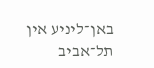באן־ליניע אין תל־אביב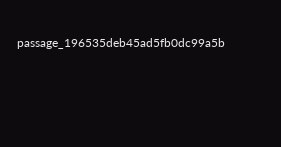passage_196535deb45ad5fb0dc99a5b